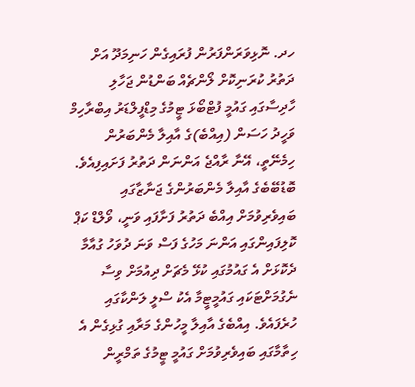ހދ. ނޮޅިވަރަންފަރުން ފުރައިގެން ހަނިމަދޫ އަށް ދަތުރު ކުރަނިކޮށް ލޯންޗެއް ބަންޑުން ޖަހާލި ހާދިސާގައި ގައުމީ ފުޓްބޯޅަ ޓީމުގެ މިޑްފީލްޑަރު އިބްރާހިމް ވަހީދު ހަސަން (އިއްބެ)ގެ އާއިލާ މެންބަރުން ހިމެނޭތީ، އޭނާ ރާއްޖެ އަންނަން ދަތުރު ފަށައިފިއެވެ.
ބޮޑުބޭބެގެ އާއިލާ މެންބަރުންގެ ޖަނާޒާގައި ބައިވެރިވުމަށް އިއްބެ ދަތުރު ފަށާފައި ވަނީ، ވޯލްޑް ކަޕް ކޮލިފައިންގައި އަންނަ މަހުގެ ފަސް ވަނަ ދުވަހު ގުއާމާ ދެކޮޅަށް އެ ގައުމުގައި ކުޅޭ މެޗަށް ދިއުމަށް ވިސާ ނެގުމަށްޓަކައި ގައުމީޓީމާ އެކު ސްލީ ލަންކާގައި ހުރެފައެވެ. އިއްބެގެ އާއިލާ މީހުންގެ މަރާއި ގުޅިގެން އެ ހިތާމާގައި ބައިވެރިވުމަށް ގައުމީ ޓީމުގެ ތަމްރީން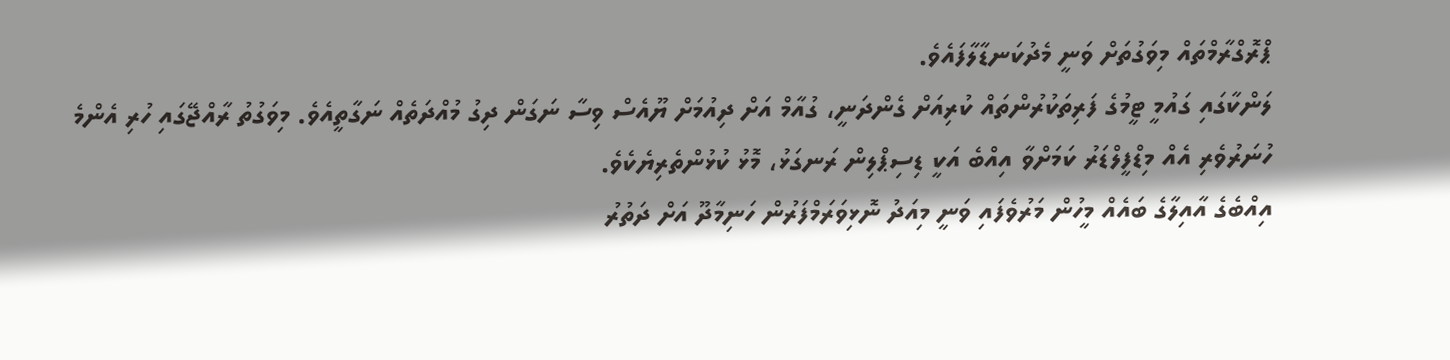ޕްރޮގްރާމްތައް މިވަގުތަށް ވަނީ މެދުކަނޑާލާފައެވެ.
ލަންކާގައި ގައުމީ ޓީމުގެ ފަރިތަކުރުންތައް ކުރިއަށް ގެންދަނީ، ގުއާމް އަށް ދިއުމަށް ޔޫއެސް ވިސާ ނަގަން ދިގު މުއްދަތެއް ނަގާތީއެވެ. މިވަގުތު ރާއްޖޭގައި ހުރި އެންމެ ހުނަރުވެރި އެއް މިޑްފީލްޑަރު ކަމަށްވާ އިއްބެ އަކީ ޑިސިޕްލިން ރަނގަޅު، މޮޅު ކުޅުންތެރިޔެކެވެ.
އިއްބެގެ އާއިލާގެ ބައެއް މީހުން މަރުވެފައި ވަނީ މިއަދު ނޮޅިވަރަމްފަރުން ހަނިމާދޫ އަށް ދަތުރު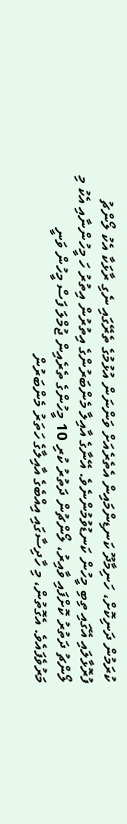ކުރަމުން ދަނިކޮށް، ހަނިމާދޫ ކަނޑިންމައިން އެތެރެއަށް ވަންނަން އުޅުމުގެ ތެރޭގައި ނެގި ރާޅަކާ އެކު ލޯންޗު ފުރޮޅާލައި އޭގައި ތިބި މީހުން ކަނޑުވުމުންނެވެ. އޭނާގެ އާއިލާ މެންބަރުންގެ އިތުރުން އިތުރު ހަ މީހުންނާއި އެކު މި ލޯންޗު ދަތުރު ކޮށްފައި ވާއިރު، ލޯންޗުން ދަތުރު ކުރި 10 މީހުންގެ ތެރެއިން ޖުމްލަ ފަސް މީހުން ވަނީ މަރުވެފައެވެ. އެގޮތުން، މި ހާދިސާގައި އިއްބެގެ އާއިލާގެ ހަތަރު މެންބަރުން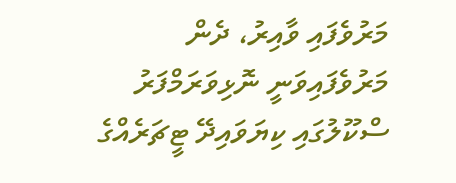މަރުވެފައި ވާއިރު، ދެން މަރުވެފައިވަނީ ނޮޅިވަރަމްފަރު ސްކޫލުގައި ކިޔަވައިދޭ ޓީޗަރެއްގެ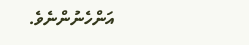އަންހެނުންނެވެ.